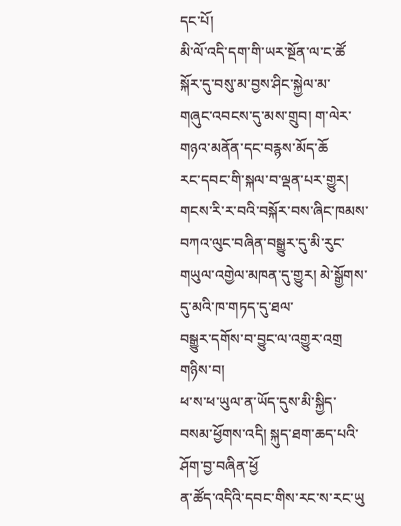དང་པོ།
མི་ལོ་འདི་དག་གི་ཡར་སྔོན་ལ་ང་ཚོ
སྐོར་དུ་བསུ་མ་བྱས་ཤིང་སྐྱེལ་མ་
གཞུང་འབངས་དུ་མས་གྲུབ། ག་ལེར་གཉའ་མནོན་དང་བརྙས་མོད་ཆོ
རང་དབང་གི་སྐལ་བ་ལྡན་པར་གྱུར།
གངས་རི་ར་བའི་བསྐོར་བས་ཞིང་ཁམས་
བཀའ་ལུང་བཞིན་བསྒྱུར་དུ་མི་རུང་
གཡུལ་འགྱེལ་མཁན་དུ་གྱུར། མེ་སྒྱོགས་དུ་མའི་ཁ་གཏད་དུ་ཐལ་
བསྒྱུར་དགོས་བ་བྱུང་ལ་འགྱུར་འགྲ
གཉིས་བ།
ཕ་ས་ཕ་ཡུལ་ན་ཡོད་དུས་མི་སྐྱིད་
བསམ་ཕྱོགས་འདི། སྐུད་ཐག་ཆད་པའི་ཤོག་བྱ་བཞིན་ཕྱོ
ན་ཚོད་འདིའི་དབང་གིས་རང་ས་རང་ཡུ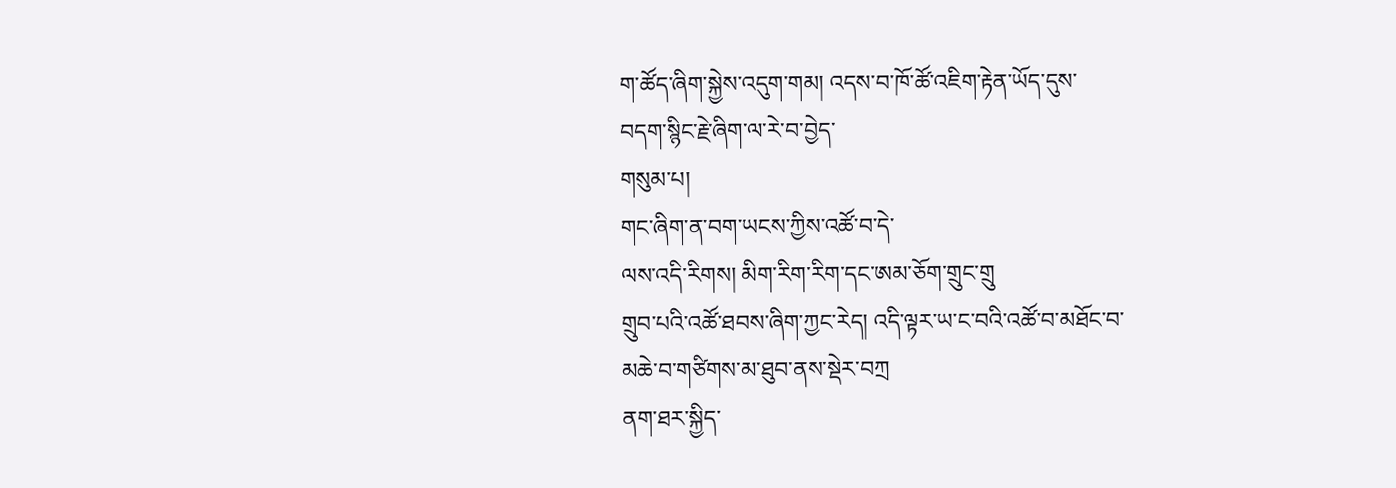ག་ཚོད་ཞིག་སྐྱེས་འདུག་གམ། འདས་བ་ཁོ་ཚོ་འཇིག་རྟེན་ཡོད་དུས་
བདག་སྙིང་རྗེ་ཞིག་ལ་རེ་བ་བྱེད་
གསུམ་པ།
གང་ཞིག་ན་བག་ཡངས་ཀྱིས་འཚོ་བ་དེ་
ལས་འདི་རིགས། མིག་རིག་རིག་དང་ཨམ་ཅོག་གྲུང་གྲུ
གྲུབ་པའི་འཚོ་ཐབས་ཞིག་ཀྱང་རེད། འདི་ལྟར་ཡ་ང་བའི་འཚོ་བ་མཐོང་བ་
མཆེ་བ་གཙིགས་མ་ཐུབ་ནས་སྡེར་བཀྲ
ནག་ཐར་སྐྱིད་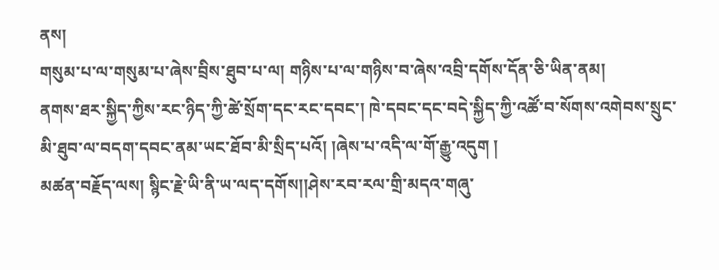ནས།
གསུམ་པ་ལ་གསུམ་པ་ཞེས་བྲིས་ཐུབ་པ་ལ། གཉིས་པ་ལ་གཉིས་བ་ཞེས་འབྲི་དགོས་དོན་ཅི་ཡིན་ནམ།
ནགས་ཐར་སྐྱིད་ཀྱིས་རང་ཉིད་ཀྱི་ཚེ་སྲོག་དང་རང་དབང་། ཁེ་དབང་དང་བདེ་སྐྱིད་ཀྱི་འཚོ་བ་སོགས་འགེབས་སྲུང་མི་ཐུབ་ལ་བདག་དབང་ནམ་ཡང་ཐོབ་མི་སྲིད་པའོ། །ཞེས་པ་འདི་ལ་གོ་རྒྱུ་འདུག །
མཚན་བརྗོད་ལས། སྙིང་རྗེ་ཡི་ནི་ཡ་ལད་དགོས།།ཤེས་རབ་རལ་གྲི་མདའ་གཞུ་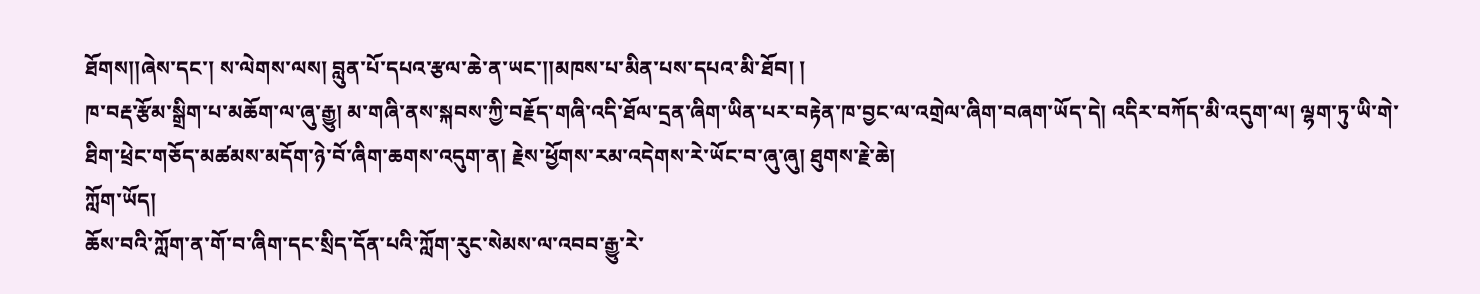ཐོགས།།ཞེས་དང་། ས་ལེགས་ལས། བླུན་པོ་དཔའ་རྩལ་ཆེ་ན་ཡང་།།མཁས་པ་མིན་པས་དཔའ་མི་ཐོབ། །
ཁ་བརྡ་རྩོམ་སྒྲིག་པ་མཆོག་ལ་ཞུ་རྒྱུ། མ་གཞི་ནས་སྐབས་ཀྱི་བརྗོད་གཞི་འདི་ཐོལ་དྲན་ཞིག་ཡིན་པར་བརྟེན་ཁ་བྱང་ལ་འགྲེལ་ཞིག་བཞག་ཡོད་དེ། འདིར་བཀོད་མི་འདུག་ལ། ལྷག་ཏུ་ཡི་གེ་ཐིག་ཕྲེང་གཅོད་མཚམས་མདོག་ཉེ་བོ་ཞིག་ཆགས་འདུག་ན། རྗེས་ཕྱོགས་རམ་འདེགས་རེ་ཡོང་བ་ཞུ་ཞུ། ཐུགས་རྗེ་ཆེ།
ཀློག་ཡོད།
ཆོས་བའི་ཀློག་ན་གོ་བ་ཞིག་དང་སྲིད་དོན་པའི་ཀློག་རུང་སེམས་ལ་འབབ་རྒྱུ་རེ་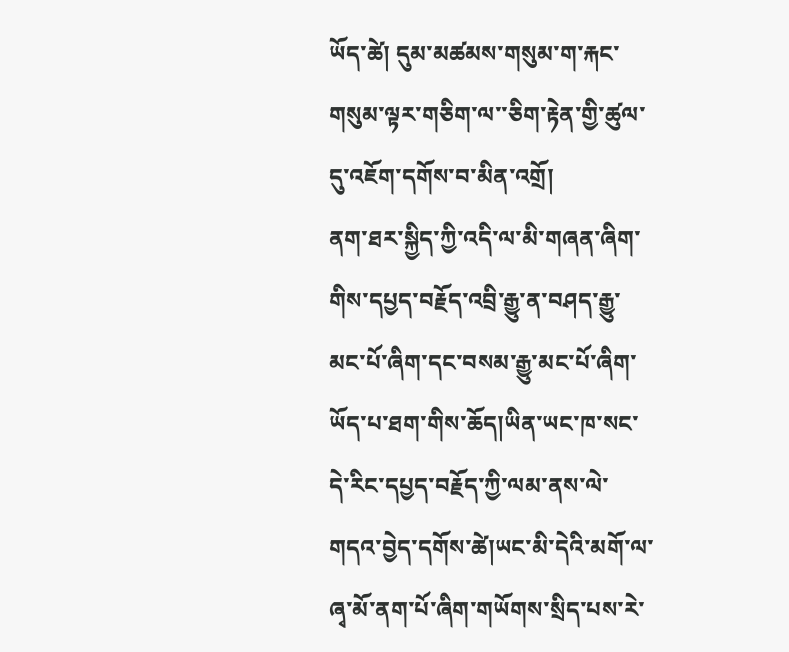ཡོད་ཚེ། དུམ་མཚམས་གསུམ་ག་རྐང་གསུམ་ལྟར་གཅིག་ལ་་ཅིག་རྟེན་གྱི་ཚུལ་དུ་འཇོག་དགོས་བ་མིན་འགྲོ།
ནག་ཐར་སྐྱིད་ཀྱི་འདི་ལ་མི་གཞན་ཞིག་གིས་དཔྱད་བརྗོད་འབྲི་རྒྱུ་ན་བཤད་རྒྱུ་མང་པོ་ཞིག་དང་བསམ་རྒྱུ་མང་པོ་ཞིག་ཡོད་པ་ཐག་གིས་ཆོད།ཡིན་ཡང་ཁ་སང་དེ་རིང་དཔྱད་བརྗོད་ཀྱི་ལམ་ནས་ལེ་གདའ་བྱེད་དགོས་ཚེ།ཡང་མི་དེའི་མགོ་ལ་ཞྭ་མོ་ནག་པོ་ཞིག་གཡོགས་སྲིད་པས་རེ་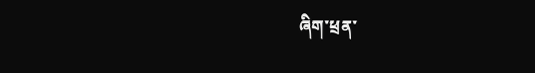ཞིག་ཕྲན་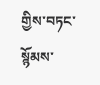གྱིས་བཏང་སྙོམས་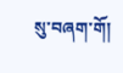སུ་བཞག་གོ།